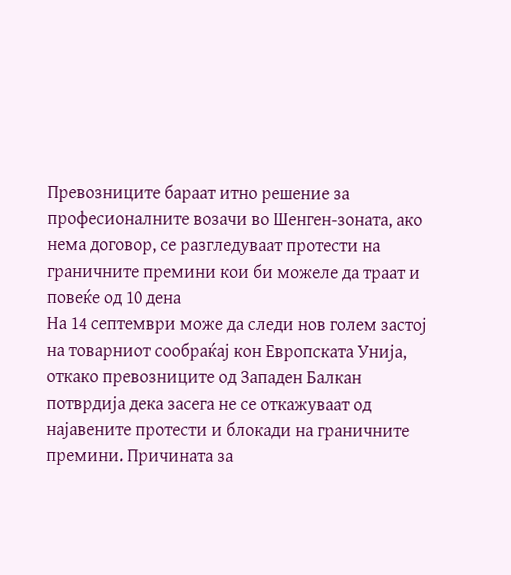Превозниците бараат итно решение за професионалните возачи во Шенген-зоната, ако нема договор, се разгледуваат протести на граничните премини кои би можеле да траат и повеќе од 10 дена
На 14 септември може да следи нов голем застој на товарниот сообраќај кон Европската Унија, откако превозниците од Западен Балкан потврдија дека засега не се откажуваат од најавените протести и блокади на граничните премини. Причината за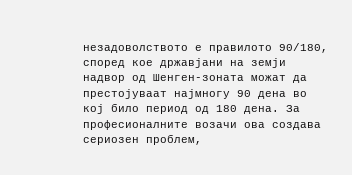незадоволството е правилото 90/180, според кое државјани на земји надвор од Шенген-зоната можат да престојуваат најмногу 90 дена во кој било период од 180 дена. За професионалните возачи ова создава сериозен проблем,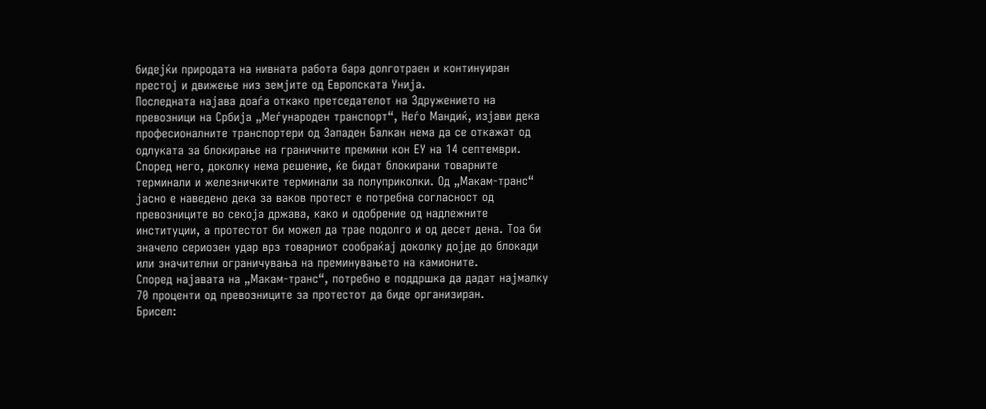бидејќи природата на нивната работа бара долготраен и континуиран престој и движење низ земјите од Европската Унија.
Последната најава доаѓа откако претседателот на Здружението на превозници на Србија „Меѓународен транспорт“, Неѓо Мандиќ, изјави дека професионалните транспортери од Западен Балкан нема да се откажат од одлуката за блокирање на граничните премини кон ЕУ на 14 септември. Според него, доколку нема решение, ќе бидат блокирани товарните терминали и железничките терминали за полуприколки. Од „Макам-транс“ јасно е наведено дека за ваков протест е потребна согласност од превозниците во секоја држава, како и одобрение од надлежните институции, а протестот би можел да трае подолго и од десет дена. Тоа би значело сериозен удар врз товарниот сообраќај доколку дојде до блокади или значителни ограничувања на преминувањето на камионите.
Според најавата на „Макам-транс“, потребно е поддршка да дадат најмалку 70 проценти од превозниците за протестот да биде организиран.
Брисел: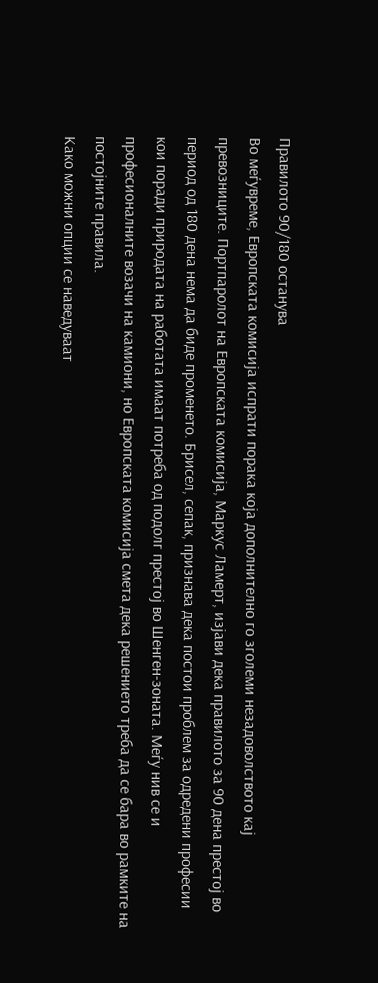Правилото 90/180 останува
Во меѓувреме, Европската комисија испрати порака која дополнително го зголеми незадоволството кај превозниците. Портпаролот на Европската комисија, Маркус Ламерт, изјави дека правилото за 90 дена престој во период од 180 дена нема да биде променето. Брисел, сепак, признава дека постои проблем за одредени професии кои поради природата на работата имаат потреба од подолг престој во Шенген-зоната. Меѓу нив се и професионалните возачи на камиони, но Европската комисија смета дека решението треба да се бара во рамките на постојните правила.
Како можни опции се наведуваат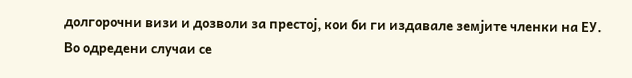долгорочни визи и дозволи за престој, кои би ги издавале земјите членки на ЕУ. Во одредени случаи се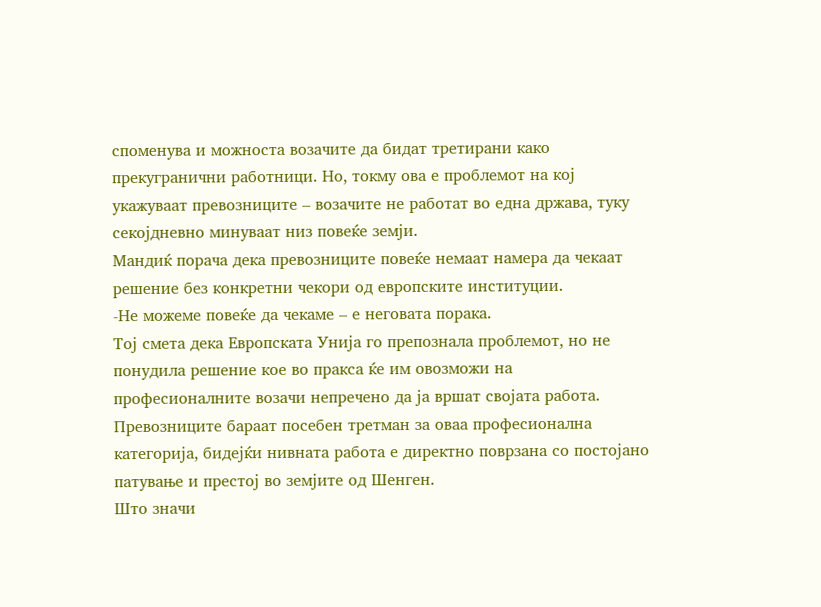споменува и можноста возачите да бидат третирани како прекугранични работници. Но, токму ова е проблемот на кој укажуваат превозниците – возачите не работат во една држава, туку секојдневно минуваат низ повеќе земји.
Мандиќ порача дека превозниците повеќе немаат намера да чекаат решение без конкретни чекори од европските институции.
-Не можеме повеќе да чекаме – е неговата порака.
Тој смета дека Европската Унија го препознала проблемот, но не понудила решение кое во пракса ќе им овозможи на професионалните возачи непречено да ја вршат својата работа. Превозниците бараат посебен третман за оваа професионална категорија, бидејќи нивната работа е директно поврзана со постојано патување и престој во земјите од Шенген.
Што значи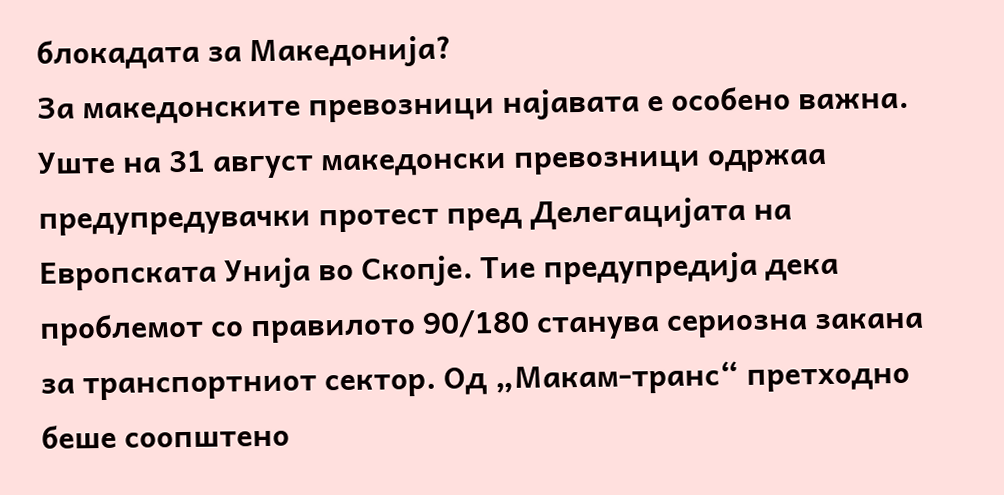блокадата за Македонија?
За македонските превозници најавата е особено важна. Уште на 31 август македонски превозници одржаа предупредувачки протест пред Делегацијата на Европската Унија во Скопје. Тие предупредија дека проблемот со правилото 90/180 станува сериозна закана за транспортниот сектор. Од „Макам-транс“ претходно беше соопштено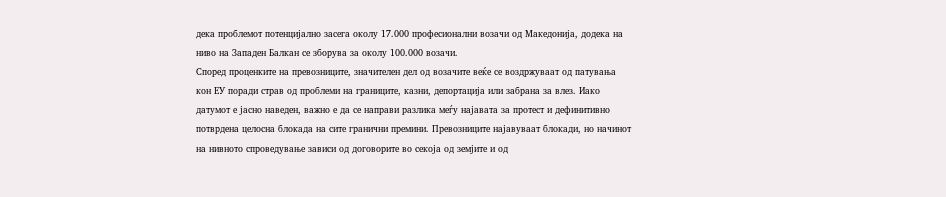дека проблемот потенцијално засега околу 17.000 професионални возачи од Македонија, додека на ниво на Западен Балкан се зборува за околу 100.000 возачи.
Според проценките на превозниците, значителен дел од возачите веќе се воздржуваат од патувања кон ЕУ поради страв од проблеми на границите, казни, депортација или забрана за влез. Иако датумот е јасно наведен, важно е да се направи разлика меѓу најавата за протест и дефинитивно потврдена целосна блокада на сите гранични премини. Превозниците најавуваат блокади, но начинот на нивното спроведување зависи од договорите во секоја од земјите и од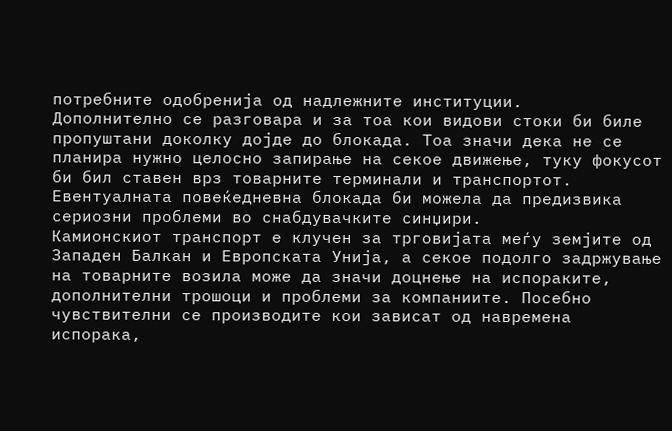потребните одобренија од надлежните институции.
Дополнително се разговара и за тоа кои видови стоки би биле пропуштани доколку дојде до блокада. Тоа значи дека не се планира нужно целосно запирање на секое движење, туку фокусот би бил ставен врз товарните терминали и транспортот. Евентуалната повеќедневна блокада би можела да предизвика сериозни проблеми во снабдувачките синџири.
Камионскиот транспорт е клучен за трговијата меѓу земјите од Западен Балкан и Европската Унија, а секое подолго задржување на товарните возила може да значи доцнење на испораките, дополнителни трошоци и проблеми за компаниите. Посебно чувствителни се производите кои зависат од навремена испорака,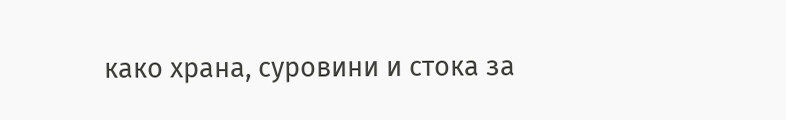како храна, суровини и стока за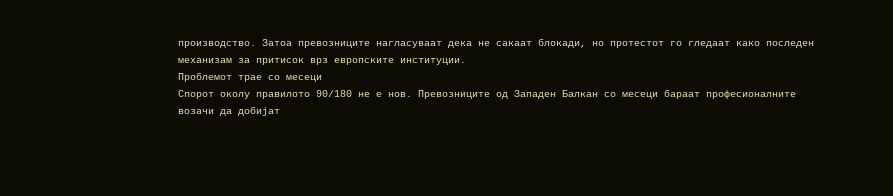производство. Затоа превозниците нагласуваат дека не сакаат блокади, но протестот го гледаат како последен механизам за притисок врз европските институции.
Проблемот трае со месеци
Спорот околу правилото 90/180 не е нов. Превозниците од Западен Балкан со месеци бараат професионалните возачи да добијат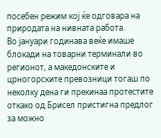посебен режим кој ќе одговара на природата на нивната работа.
Во јануари годинава веќе имаше блокади на товарни терминали во регионот, а македонските и црногорските превозници тогаш по неколку дена ги прекинаа протестите откако од Брисел пристигна предлог за можно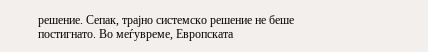решение. Сепак, трајно системско решение не беше постигнато. Во меѓувреме, Европската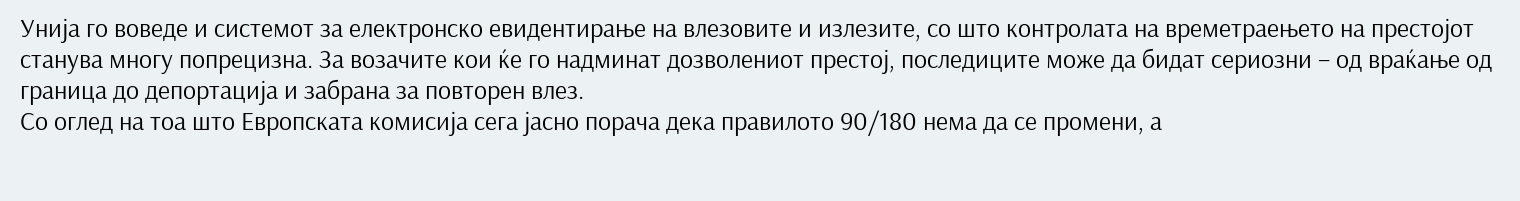Унија го воведе и системот за електронско евидентирање на влезовите и излезите, со што контролата на времетраењето на престојот станува многу попрецизна. За возачите кои ќе го надминат дозволениот престој, последиците може да бидат сериозни – од враќање од граница до депортација и забрана за повторен влез.
Со оглед на тоа што Европската комисија сега јасно порача дека правилото 90/180 нема да се промени, а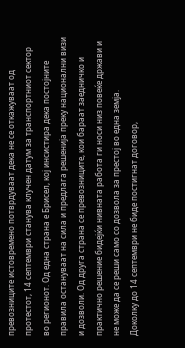превозниците истовремено потврдуваат дека не се откажуваат од протестот, 14 септември станува клучен датум за транспортниот сектор во регионот. Од една страна е Брисел, кој инсистира дека постојните правила остануваат на сила и предлага решенија преку национални визи и дозволи. Од друга страна се превозниците, кои бараат заедничко и практично решение бидејќи нивната работа ги носи низ повеќе држави и не може да се реши само со дозвола за престој во една земја.
Доколку до 14 септември не биде постигнат договор,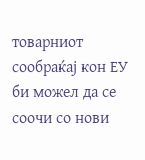товарниот сообраќај кон ЕУ би можел да се соочи со нови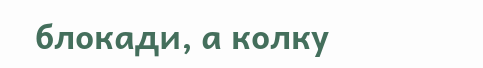блокади, а колку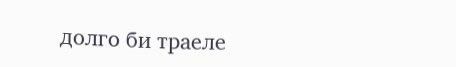долго би траеле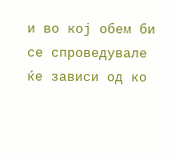и во кој обем би се спроведувале ќе зависи од ко